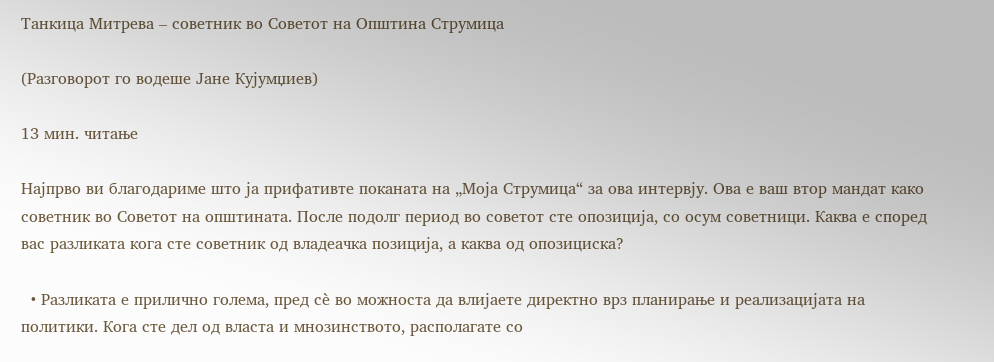Танкица Митрева – советник во Советот на Општина Струмица

(Разговорот го водеше Јане Кујумџиев)

13 мин. читање

Најпрво ви благодариме што ја прифативте поканата на „Моја Струмица“ за ова интервју. Ова е ваш втор мандат како советник во Советот на општината. После подолг период во советот сте опозиција, со осум советници. Каква е според вас разликата кога сте советник од владеачка позиција, а каква од опозициска?

  • Разликата е прилично голема, пред сè во можноста да влијаете директно врз планирање и реализацијата на политики. Кога сте дел од власта и мнозинството, располагате со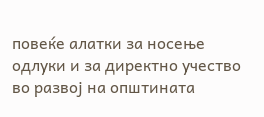повеќе алатки за носење одлуки и за директно учество во развој на општината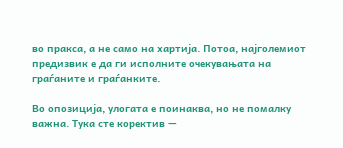во пракса, а не само на хартија. Потоа, најголемиот предизвик е да ги исполните очекувањата на граѓаните и граѓанките.

Во опозиција, улогата е поинаква, но не помалку важна. Тука сте коректив —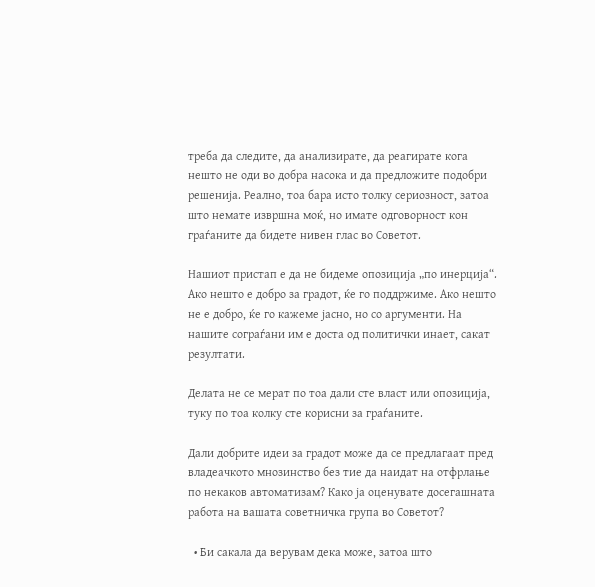треба да следите, да анализирате, да реагирате кога нешто не оди во добра насока и да предложите подобри решенија. Реално, тоа бара исто толку сериозност, затоа што немате извршна моќ, но имате одговорност кон граѓаните да бидете нивен глас во Советот.

Нашиот пристап е да не бидеме опозиција „по инерција“. Ако нешто е добро за градот, ќе го поддржиме. Ако нешто не е добро, ќе го кажеме јасно, но со аргументи. На нашите сограѓани им е доста од политички инает, сакат резултати.

Делата не се мерат по тоа дали сте власт или опозиција, туку по тоа колку сте корисни за граѓаните.

Дали добрите идеи за градот може да се предлагаат пред владеачкото мнозинство без тие да наидат на отфрлање по некаков автоматизам? Како ја оценувате досегашната работа на вашата советничка група во Советот?

  • Би сакала да верувам дека може, затоа што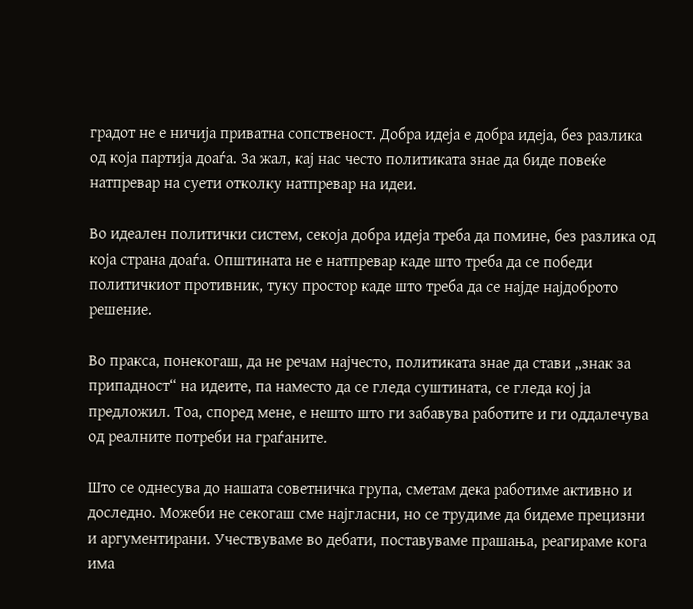градот не е ничија приватна сопственост. Добра идеја е добра идеја, без разлика од која партија доаѓа. За жал, кај нас често политиката знае да биде повеќе натпревар на суети отколку натпревар на идеи.

Во идеален политички систем, секоја добра идеја треба да помине, без разлика од која страна доаѓа. Општината не е натпревар каде што треба да се победи политичкиот противник, туку простор каде што треба да се најде најдоброто решение.

Во пракса, понекогаш, да не речам најчесто, политиката знае да стави „знак за припадност“ на идеите, па наместо да се гледа суштината, се гледа кој ја предложил. Тоа, според мене, е нешто што ги забавува работите и ги оддалечува од реалните потреби на граѓаните.

Што се однесува до нашата советничка група, сметам дека работиме активно и доследно. Можеби не секогаш сме најгласни, но се трудиме да бидеме прецизни и аргументирани. Учествуваме во дебати, поставуваме прашања, реагираме кога има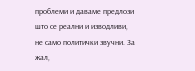проблеми и даваме предлози што се реални и изводливи, не само политички звучни. За жал,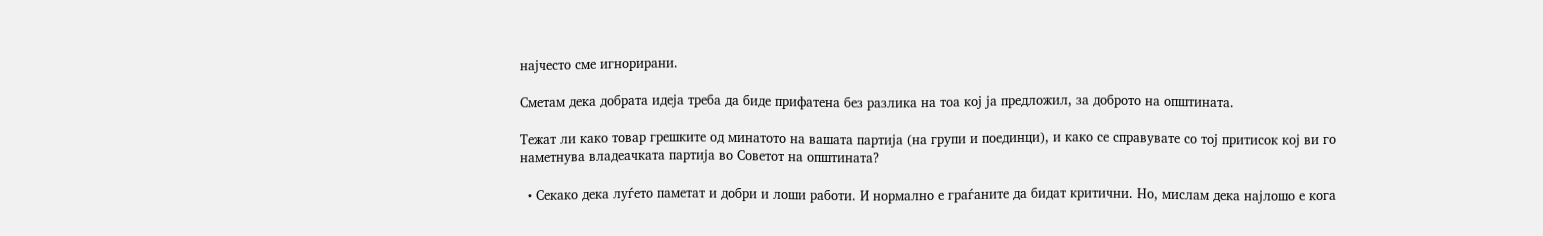најчесто сме игнорирани.

Сметам дека добрата идеја треба да биде прифатена без разлика на тоа кој ја предложил, за доброто на општината.

Тежат ли како товар грешките од минатото на вашата партија (на групи и поединци), и како се справувате со тој притисок кој ви го наметнува владеачката партија во Советот на општината?

  • Секако дека луѓето паметат и добри и лоши работи. И нормално е граѓаните да бидат критични. Но, мислам дека најлошо е кога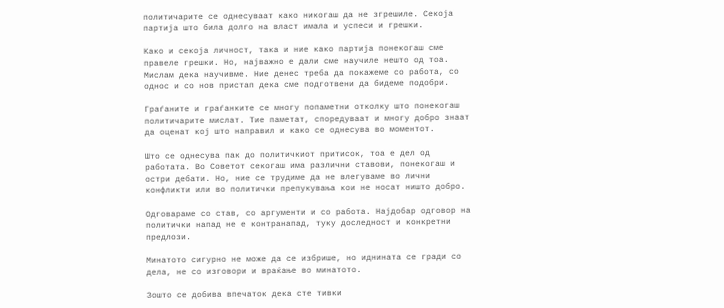политичарите се однесуваат како никогаш да не згрешиле. Секоја партија што била долго на власт имала и успеси и грешки.

Како и секоја личност, така и ние како партија понекогаш сме правеле грешки. Но, најважно е дали сме научиле нешто од тоа. Мислам дека научивме. Ние денес треба да покажеме со работа, со однос и со нов пристап дека сме подготвени да бидеме подобри.

Граѓаните и граѓанките се многу попаметни отколку што понекогаш политичарите мислат. Тие паметат, споредуваат и многу добро знаат да оценат кој што направил и како се однесува во моментот.

Што се однесува пак до политичкиот притисок, тоа е дел од работата. Во Советот секогаш има различни ставови, понекогаш и остри дебати. Но, ние се трудиме да не влегуваме во лични конфликти или во политички препукувања кои не носат ништо добро.

Одговараме со став, со аргументи и со работа. Најдобар одговор на политички напад не е контранапад, туку доследност и конкретни предлози.

Минатото сигурно не може да се избрише, но иднината се гради со дела, не со изговори и враќање во минатото.

Зошто се добива впечаток дека сте тивки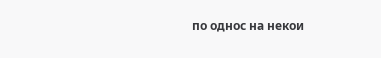по однос на некои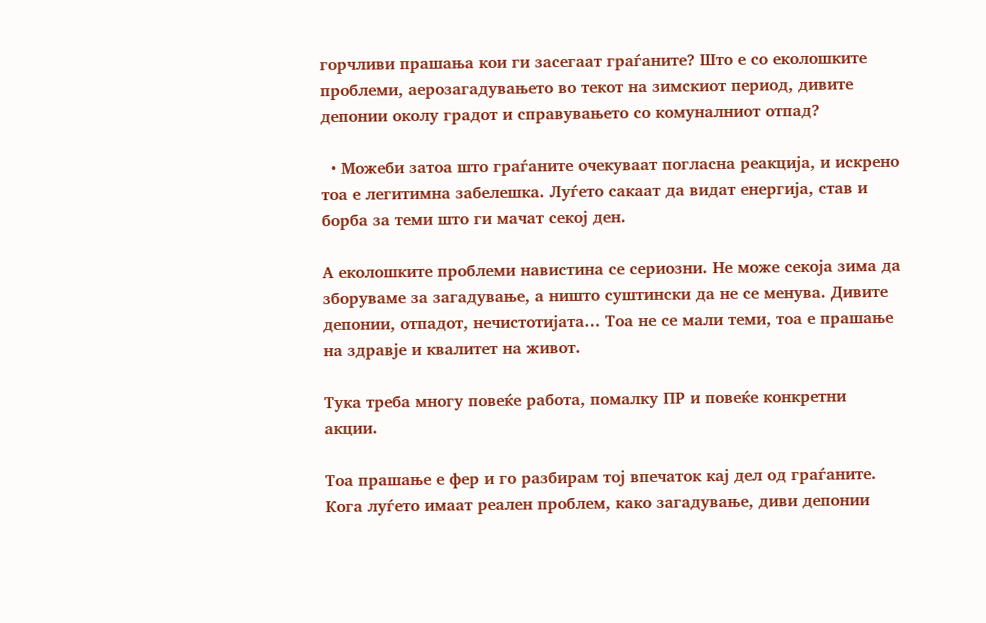горчливи прашања кои ги засегаат граѓаните? Што е со еколошките проблеми, аерозагадувањето во текот на зимскиот период, дивите депонии околу градот и справувањето со комуналниот отпад?

  • Можеби затоа што граѓаните очекуваат погласна реакција, и искрено тоа е легитимна забелешка. Луѓето сакаат да видат енергија, став и борба за теми што ги мачат секој ден.

А еколошките проблеми навистина се сериозни. Не може секоја зима да зборуваме за загадување, а ништо суштински да не се менува. Дивите депонии, отпадот, нечистотијата… Тоа не се мали теми, тоа е прашање на здравје и квалитет на живот.

Тука треба многу повеќе работа, помалку ПР и повеќе конкретни акции.

Тоа прашање е фер и го разбирам тој впечаток кај дел од граѓаните. Кога луѓето имаат реален проблем, како загадување, диви депонии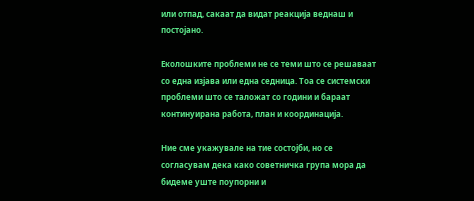или отпад, сакаат да видат реакција веднаш и постојано.

Еколошките проблеми не се теми што се решаваат со една изјава или една седница. Тоа се системски проблеми што се таложат со години и бараат континуирана работа, план и координација.

Ние сме укажувале на тие состојби, но се согласувам дека како советничка група мора да бидеме уште поупорни и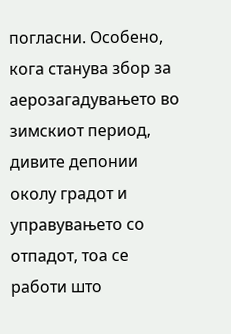погласни. Особено, кога станува збор за аерозагадувањето во зимскиот период, дивите депонии околу градот и управувањето со отпадот, тоа се работи што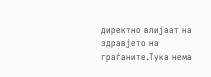директно влијаат на здравјето на граѓаните.Тука нема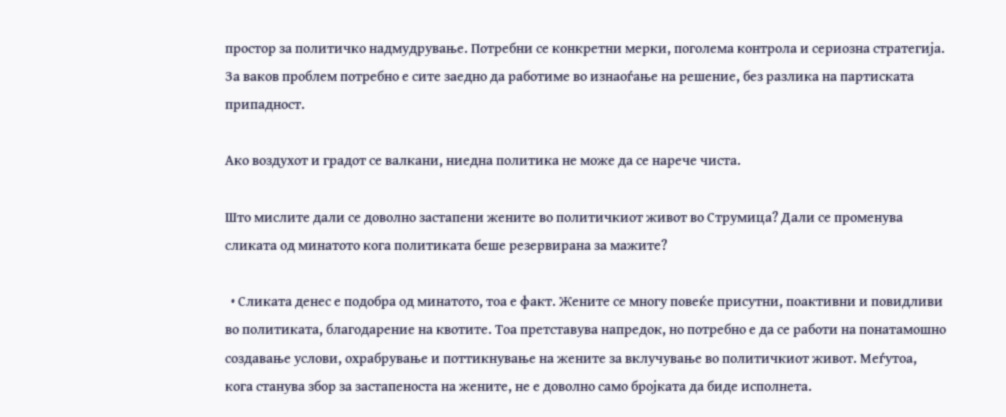простор за политичко надмудрување. Потребни се конкретни мерки, поголема контрола и сериозна стратегија. За ваков проблем потребно е сите заедно да работиме во изнаоѓање на решение, без разлика на партиската припадност.

Ако воздухот и градот се валкани, ниедна политика не може да се нарече чиста.

Што мислите дали се доволно застапени жените во политичкиот живот во Струмица? Дали се променува сликата од минатото кога политиката беше резервирана за мажите?

  • Сликата денес е подобра од минатото, тоа е факт. Жените се многу повеќе присутни, поактивни и повидливи во политиката, благодарение на квотите. Тоа претставува напредок, но потребно е да се работи на понатамошно создавање услови, охрабрување и поттикнување на жените за вклучување во политичкиот живот. Меѓутоа, кога станува збор за застапеноста на жените, не е доволно само бројката да биде исполнета.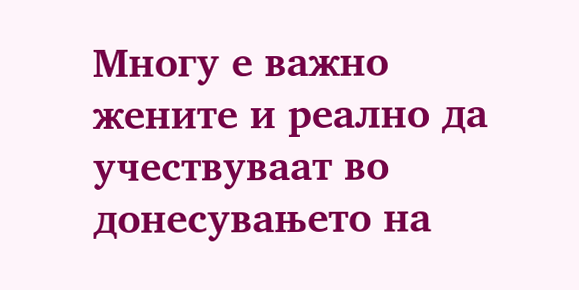Многу е важно жените и реално да учествуваат во донесувањето на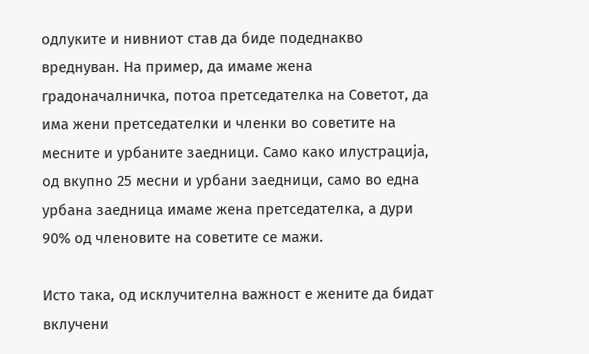одлуките и нивниот став да биде подеднакво вреднуван. На пример, да имаме жена градоначалничка, потоа претседателка на Советот, да има жени претседателки и членки во советите на месните и урбаните заедници. Само како илустрација, од вкупно 25 месни и урбани заедници, само во една урбана заедница имаме жена претседателка, а дури 90% од членовите на советите се мажи.

Исто така, од исклучителна важност е жените да бидат вклучени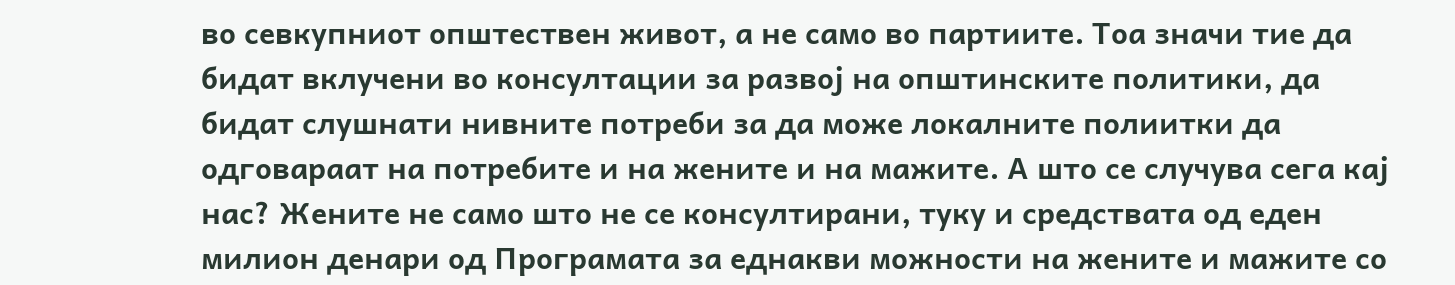во севкупниот општествен живот, а не само во партиите. Тоа значи тие да бидат вклучени во консултации за развој на општинските политики, да бидат слушнати нивните потреби за да може локалните полиитки да одговараат на потребите и на жените и на мажите. А што се случува сега кај нас? Жените не само што не се консултирани, туку и средствата од еден милион денари од Програмата за еднакви можности на жените и мажите со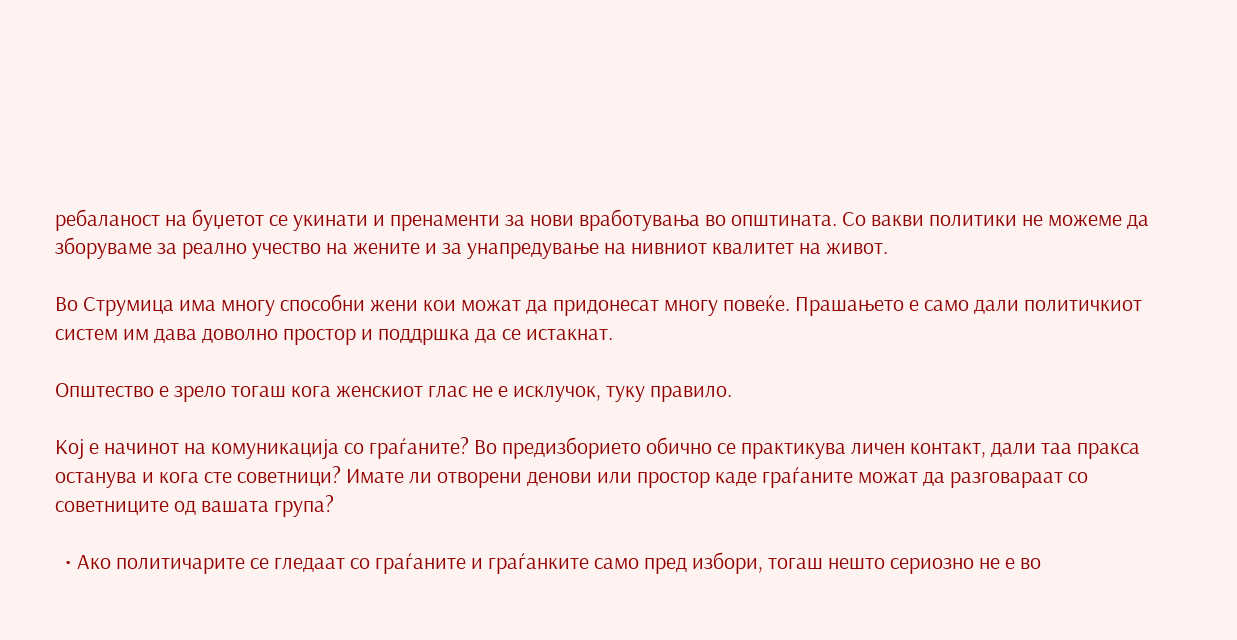ребаланост на буџетот се укинати и пренаменти за нови вработувања во општината. Со вакви политики не можеме да зборуваме за реално учество на жените и за унапредување на нивниот квалитет на живот.

Во Струмица има многу способни жени кои можат да придонесат многу повеќе. Прашањето е само дали политичкиот систем им дава доволно простор и поддршка да се истакнат.

Општество е зрело тогаш кога женскиот глас не е исклучок, туку правило.

Кој е начинот на комуникација со граѓаните? Во предизборието обично се практикува личен контакт, дали таа пракса останува и кога сте советници? Имате ли отворени денови или простор каде граѓаните можат да разговараат со советниците од вашата група?

  • Ако политичарите се гледаат со граѓаните и граѓанките само пред избори, тогаш нешто сериозно не е во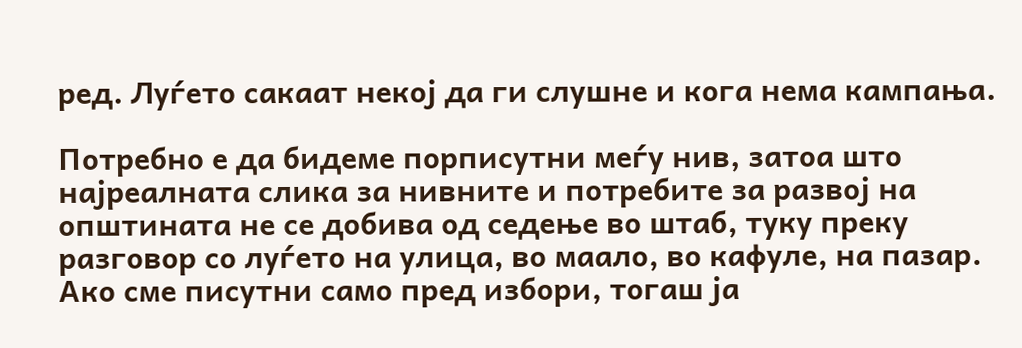ред. Луѓето сакаат некој да ги слушне и кога нема кампања.

Потребно е да бидеме порписутни меѓу нив, затоа што најреалната слика за нивните и потребите за развој на општината не се добива од седење во штаб, туку преку разговор со луѓето на улица, во маало, во кафуле, на пазар. Ако сме писутни само пред избори, тогаш ја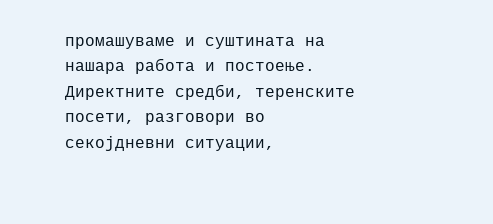промашуваме и суштината на нашара работа и постоење. Директните средби, теренските посети, разговори во секојдневни ситуации,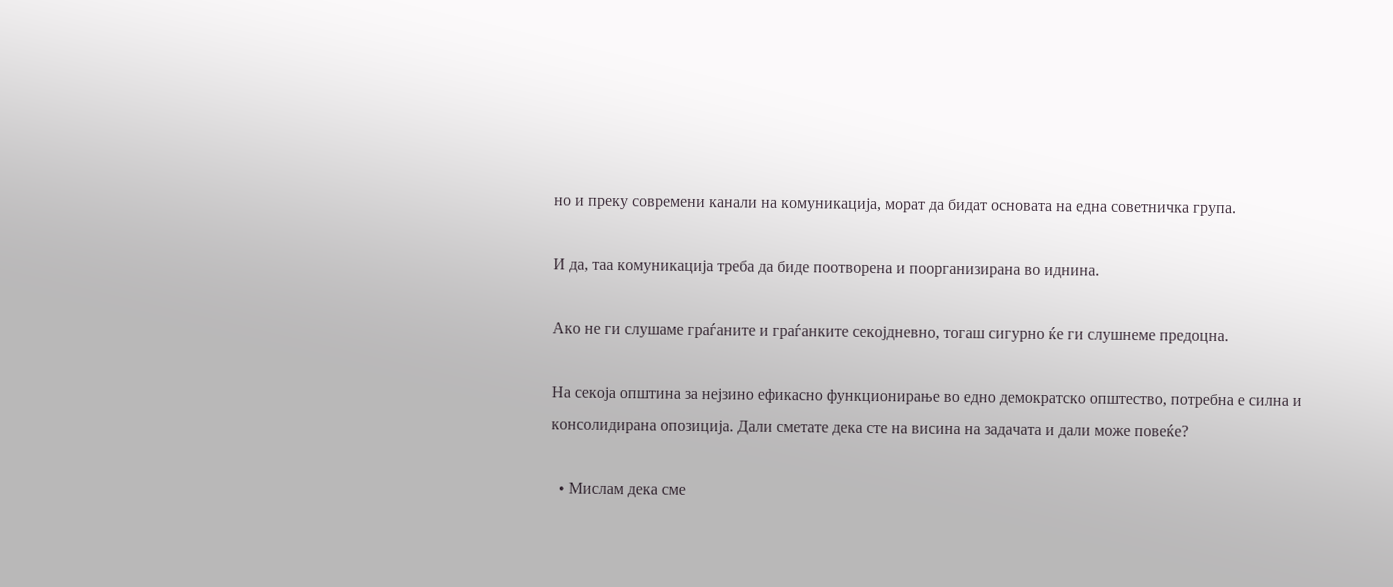но и преку современи канали на комуникација, морат да бидат основата на една советничка група.

И да, таа комуникација треба да биде поотворена и поорганизирана во иднина.

Ако не ги слушаме граѓаните и граѓанките секојдневно, тогаш сигурно ќе ги слушнеме предоцна.

На секоја општина за нејзино ефикасно функционирање во едно демократско општество, потребна е силна и консолидирана опозиција. Дали сметате дека сте на висина на задачата и дали може повеќе?

  • Мислам дека сме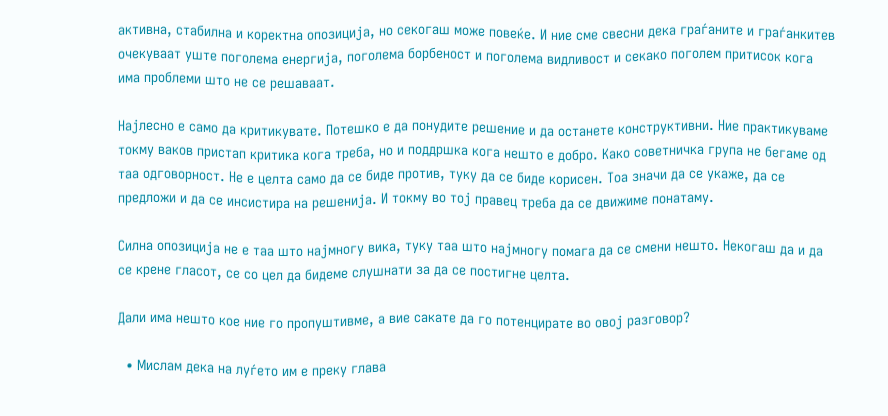активна, стабилна и коректна опозиција, но секогаш може повеќе. И ние сме свесни дека граѓаните и граѓанкитев очекуваат уште поголема енергија, поголема борбеност и поголема видливост и секако поголем притисок кога има проблеми што не се решаваат.

Најлесно е само да критикувате. Потешко е да понудите решение и да останете конструктивни. Ние практикуваме токму ваков пристап критика кога треба, но и поддршка кога нешто е добро. Како советничка група не бегаме од таа одговорност. Не е целта само да се биде против, туку да се биде корисен. Тоа значи да се укаже, да се предложи и да се инсистира на решенија. И токму во тој правец треба да се движиме понатаму.

Силна опозиција не е таа што најмногу вика, туку таа што најмногу помага да се смени нешто. Некогаш да и да се крене гласот, се со цел да бидеме слушнати за да се постигне целта.

Дали има нешто кое ние го пропуштивме, а вие сакате да го потенцирате во овој разговор?

  • Мислам дека на луѓето им е преку глава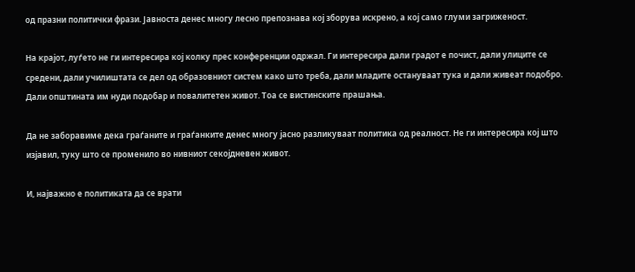од празни политички фрази. Јавноста денес многу лесно препознава кој зборува искрено, а кој само глуми загриженост.

На крајот, луѓето не ги интересира кој колку прес конференции одржал. Ги интересира дали градот е почист, дали улиците се средени, дали училиштата се дел од образовниот систем како што треба, дали младите остануваат тука и дали живеат подобро. Дали општината им нуди подобар и повалитетен живот. Тоа се вистинските прашања.

Да не заборавиме дека граѓаните и граѓанките денес многу јасно разликуваат политика од реалност. Не ги интересира кој што изјавил, туку што се променило во нивниот секојдневен живот.

И, најважно е политиката да се врати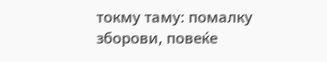токму таму: помалку зборови, повеќе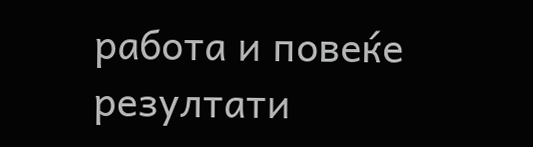работа и повеќе резултати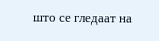што се гледаат на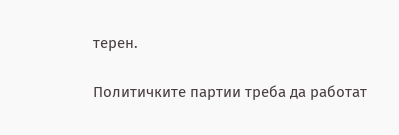терен.

Политичките партии треба да работат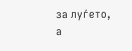за луѓето, а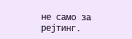не само за рејтинг.